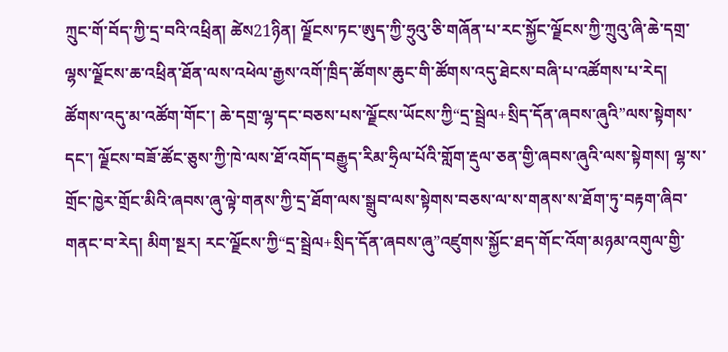ཀྲུང་གོ་བོད་ཀྱི་དྲ་བའི་འཕྲིན། ཚེས21ཉིན། ལྗོངས་ཏང་ཨུད་ཀྱི་ཧྲུའུ་ཅི་གཞོན་པ་རང་སྐྱོང་ལྗོངས་ཀྱི་ཀྲུའུ་ཞི་ཆེ་དགྲ་ལྷས་ལྗོངས་ཆ་འཕྲིན་ཐོན་ལས་འཕེལ་རྒྱས་འགོ་ཁྲིད་ཚོགས་ཆུང་གི་ཚོགས་འདུ་ཐེངས་བཞི་པ་འཚོགས་པ་རེད།
ཚོགས་འདུ་མ་འཚོག་གོང་། ཆེ་དགྲ་ལྷ་དང་བཅས་པས་ལྗོངས་ཡོངས་ཀྱི“དྲ་སྦྲེལ+སྲིད་དོན་ཞབས་ཞུའི”ལས་སྟེགས་དང་། ལྗོངས་བཟོ་ཚོང་ཅུས་ཀྱི་ཁེ་ལས་ཐོ་འགོད་བརྒྱུད་རིམ་ཧྲིལ་པོའི་གློག་རྡུལ་ཅན་གྱི་ཞབས་ཞུའི་ལས་སྟེགས། ལྷ་ས་གྲོང་ཁྱེར་གྲོང་མིའི་ཞབས་ཞུ་ལྟེ་གནས་ཀྱི་དྲ་ཐོག་ལས་སྒྲུབ་ལས་སྟེགས་བཅས་ལ་ས་གནས་ས་ཐོག་ཏུ་བརྟག་ཞིབ་གནང་བ་རེད། མིག་སྔར། རང་ལྗོངས་ཀྱི“དྲ་སྦྲེལ+སྲིད་དོན་ཞབས་ཞུ”འཛུགས་སྐྱོང་ཐད་གོང་འོག་མཉམ་འགུལ་གྱི་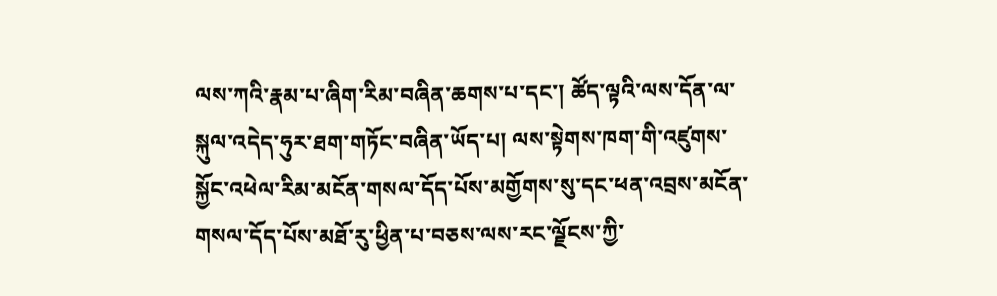ལས་ཀའི་རྣམ་པ་ཞིག་རིམ་བཞིན་ཆགས་པ་དང་། ཚོད་ལྟའི་ལས་དོན་ལ་སྐུལ་འདེད་ཧུར་ཐག་གཏོང་བཞིན་ཡོད་པ། ལས་སྟེགས་ཁག་གི་འཛུགས་སྐྱོང་འཕེལ་རིམ་མངོན་གསལ་དོད་པོས་མགྱོགས་སུ་དང་ཕན་འབྲས་མངོན་གསལ་དོད་པོས་མཐོ་རུ་ཕྱིན་པ་བཅས་ལས་རང་ལྗོངས་ཀྱི་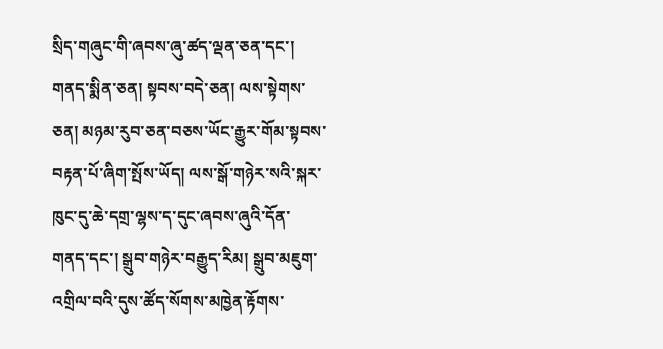སྲིད་གཞུང་གི་ཞབས་ཞུ་ཚད་ལྡན་ཅན་དང་། གནད་སྨིན་ཅན། སྟབས་བདེ་ཅན། ལས་སྟེགས་ཅན། མཉམ་རུབ་ཅན་བཅས་ཡོང་རྒྱུར་གོམ་སྟབས་བརྟན་པོ་ཞིག་སྤོས་ཡོད། ལས་སྒོ་གཉེར་སའི་སྐར་ཁུང་དུ་ཆེ་དགྲ་ལྷས་ད་དུང་ཞབས་ཞུའི་དོན་གནད་དང་། སྒྲུབ་གཉེར་བརྒྱུད་རིམ། སྒྲུབ་མཇུག་འགྲིལ་བའི་དུས་ཚོད་སོགས་མཁྱེན་རྟོགས་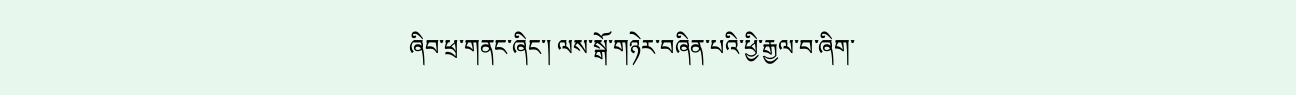ཞིབ་ཕྲ་གནང་ཞིང་། ལས་སྒོ་གཉེར་བཞིན་པའི་ཕྱི་རྒྱལ་བ་ཞིག་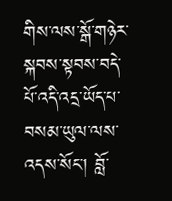གིས་ལས་སྒོ་གཉེར་སྐབས་སྟབས་བདེ་པོ་འདི་འདྲ་ཡོད་པ་བསམ་ཡུལ་ལས་འདས་སོང་། བློ་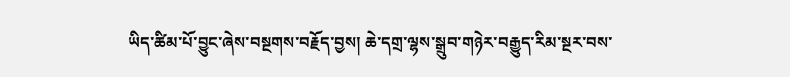ཡིད་ཚིམ་པོ་བྱུང་ཞེས་བསྔགས་བརྗོད་བྱས། ཆེ་དགྲ་ལྷས་སྒྲུབ་གཉེར་བརྒྱུད་རིམ་སྔར་བས་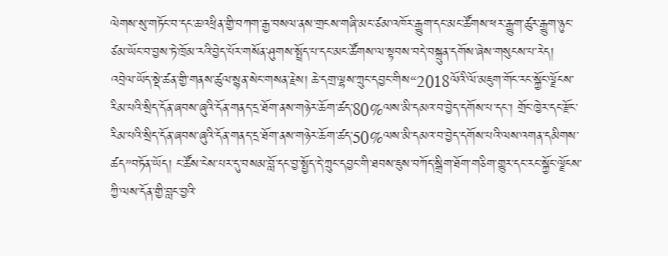ལེགས་སུ་གཏོང་བ་དང་ཆ་འཕྲིན་གྱི་བཀག་རྒྱ་བསལ་ནས་གྲངས་གཞི་མང་ཙམ་འཁོར་རྒྱུག་དང་མང་ཚོགས་ཕར་རྒྱུག་ཚུར་རྒྱུག་ཉུང་ཙམ་ཡོང་བ་བྱས་ཏེ་ཁྲོམ་རའི་བྱེད་པོར་གསོན་ཤུགས་སྤྲོད་པ་དང་མང་ཚོགས་ལ་སྟབས་བདེ་བསྐྲུན་དགོས་ཞེས་གསུངས་པ་རེད།
འབྲེལ་ཡོད་སྡེ་ཚན་གྱི་གནས་ཚུལ་སྙན་སེང་གསན་རྗེས། ཆེ་དགྲ་ལྷས་ཀྲུང་དབྱང་གིས“2018ལོའི་ལོ་མཇུག་གོང་རང་སྐྱོང་ལྗོངས་རིམ་པའི་སྲིད་དོན་ཞབས་ཞུའི་དོན་གནད་དྲ་ཐོག་ནས་གཉེར་ཆོག་ཚད་80%ལས་མི་དམའ་བ་བྱེད་དགོས་པ་དང་། གྲོང་ཁྱེར་དང་རྫོང་རིམ་པའི་སྲིད་དོན་ཞབས་ཞུའི་དོན་གནད་དྲ་ཐོག་ནས་གཉེར་ཆོག་ཚད་50%ལས་མི་དམའ་བ་བྱེད་དགོས་པའི་ལས་འགན་དམིགས་ཚད”བཏོན་ཡོད། ང་ཚོས་ངེས་པར་དུ་བསམ་བློ་དང་བྱ་སྤྱོད་དེ་ཀྲུང་དབྱང་གི་ཐབས་ཇུས་བཀོད་སྒྲིག་ཐོག་གཅིག་གྱུར་དང་རང་སྐྱོང་ལྗོངས་ཀྱི་ལས་དོན་གྱི་བླང་བྱའི་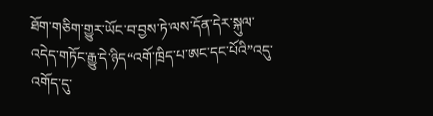ཐོག་གཅིག་གྱུར་ཡོང་བ་བྱས་ཏེ་ལས་དོན་དེར་སྐུལ་འདེད་གཏོང་རྒྱུ་དེ་ཉིད“འགོ་ཁྲིད་པ་ཨང་དང་པོའི”འདུ་འགོད་དུ་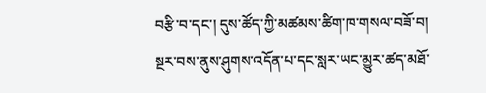བརྩི་བ་དང་། དུས་ཚོད་ཀྱི་མཚམས་ཚིག་ཁ་གསལ་བཟོ་བ། སྔར་བས་ནུས་ཤུགས་འདོན་པ་དང་སླར་ཡང་མྱུར་ཚད་མཐོ་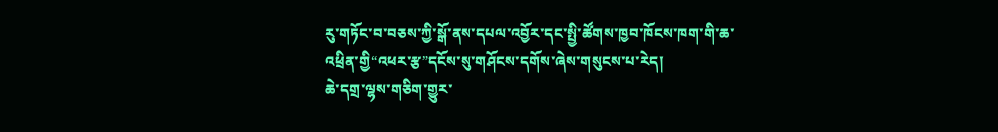རུ་གཏོང་བ་བཅས་ཀྱི་སྒོ་ནས་དཔལ་འབྱོར་དང་སྤྱི་ཚོགས་ཁྱབ་ཁོངས་ཁག་གི་ཆ་འཕྲིན་གྱི“འཕར་རྩ”དངོས་སུ་གཤོངས་དགོས་ཞེས་གསུངས་པ་རེད།
ཆེ་དགྲ་ལྷས་གཅིག་གྱུར་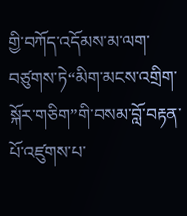གྱི་བཀོད་འདོམས་མ་ལག་བཙུགས་ཏེ“མིག་མངས་འགྲིག་སྐོར་གཅིག”གི་བསམ་བློ་བརྟན་པོ་འཛུགས་པ་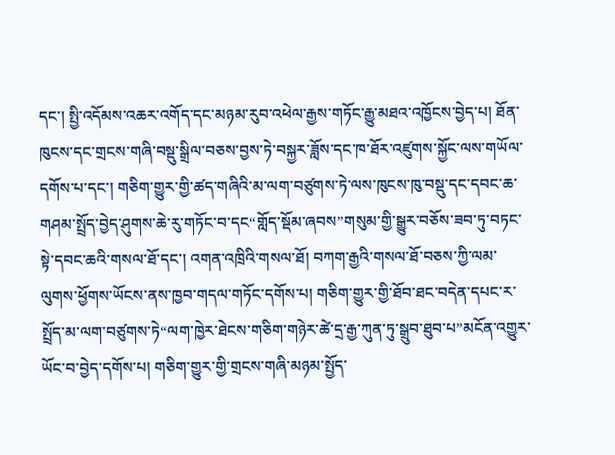དང་། སྤྱི་འདོམས་འཆར་འགོད་དང་མཉམ་རུབ་འཕེལ་རྒྱས་གཏོང་རྒྱུ་མཐའ་འཁྱོངས་བྱེད་པ། ཐོན་ཁུངས་དང་གྲངས་གཞི་བསྡུ་སྒྲིལ་བཅས་བྱས་ཏེ་བསྐྱར་ཟློས་དང་ཁ་ཐོར་འཛུགས་སྐྱོང་ལས་གཡོལ་དགོས་པ་དང་། གཅིག་གྱུར་གྱི་ཚད་གཞིའི་མ་ལག་བཙུགས་ཏེ་ལས་ཁུངས་ཁུ་བསྡུ་དང་དབང་ཆ་གཤམ་སྤྲོད་བྱེད་ཤུགས་ཆེ་རུ་གཏོང་བ་དང“གློད་སྡོམ་ཞབས”གསུམ་གྱི་སྒྱུར་བཅོས་ཟབ་ཏུ་བཏང་སྟེ་དབང་ཆའི་གསལ་ཐོ་དང་། འགན་འཁྲིའི་གསལ་ཐོ། བཀག་རྒྱའི་གསལ་ཐོ་བཅས་ཀྱི་ལམ་ལུགས་ཕྱོགས་ཡོངས་ནས་ཁྱབ་གདལ་གཏོང་དགོས་པ། གཅིག་གྱུར་གྱི་ཐོབ་ཐང་བདེན་དཔང་ར་སྤྲོད་མ་ལག་བཙུགས་ཏེ“ལག་ཁྱེར་ཐེངས་གཅིག་གཉེར་ཚེ་དྲ་རྒྱ་ཀུན་ཏུ་སྒྲུབ་ཐུབ་པ”མངོན་འགྱུར་ཡོང་བ་བྱེད་དགོས་པ། གཅིག་གྱུར་གྱི་གྲངས་གཞི་མཉམ་སྤྱོད་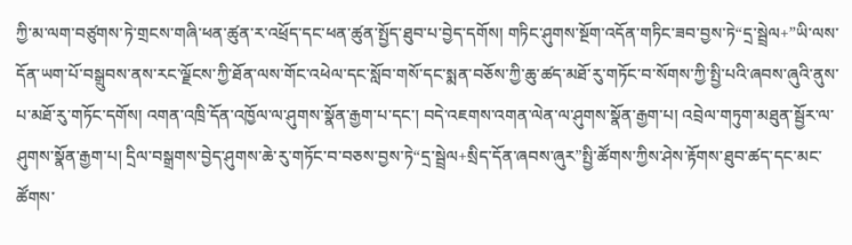ཀྱི་མ་ལག་བཙུགས་ཏེ་གྲངས་གཞི་ཕན་ཚུན་ར་འཕྲོད་དང་ཕན་ཚུན་སྤྱོད་ཐུབ་པ་བྱེད་དགོས། གཏིང་ཤུགས་སྔོག་འདོན་གཏིང་ཟབ་བྱས་ཏེ“དྲ་སྦྲེལ+”ཡི་ལས་དོན་ཡག་པོ་བསྒྲུབས་ནས་རང་ལྗོངས་ཀྱི་ཐོན་ལས་གོང་འཕེལ་དང་སློབ་གསོ་དང་སྨན་བཅོས་ཀྱི་ཆུ་ཚད་མཐོ་རུ་གཏོང་བ་སོགས་ཀྱི་སྤྱི་པའི་ཞབས་ཞུའི་ནུས་པ་མཐོ་རུ་གཏོང་དགོས། འགན་འཁྲི་དོན་འཁྱོལ་ལ་ཤུགས་སྣོན་རྒྱག་པ་དང་། བདེ་འཇགས་འགན་ལེན་ལ་ཤུགས་སྣོན་རྒྱག་པ། འབྲེལ་གཏུག་མཐུན་སྦྱོར་ལ་ཤུགས་སྣོན་རྒྱག་པ། དྲིལ་བསྒྲགས་བྱེད་ཤུགས་ཆེ་རུ་གཏོང་བ་བཅས་བྱས་ཏེ“དྲ་སྦྲེལ+སྲིད་དོན་ཞབས་ཞུར”སྤྱི་ཚོགས་ཀྱིས་ཤེས་རྟོགས་ཐུབ་ཚད་དང་མང་ཚོགས་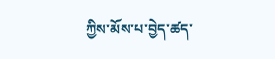ཀྱིས་མོས་པ་བྱེད་ཚད་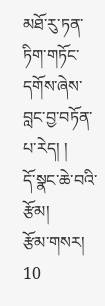མཐོ་རུ་ཏན་ཏིག་གཏོང་དགོས་ཞེས་བླང་བྱ་བཏོན་པ་རེད། །
དོ་སྣང་ཆེ་བའི་རྩོམ།
རྩོམ་གསར། 10